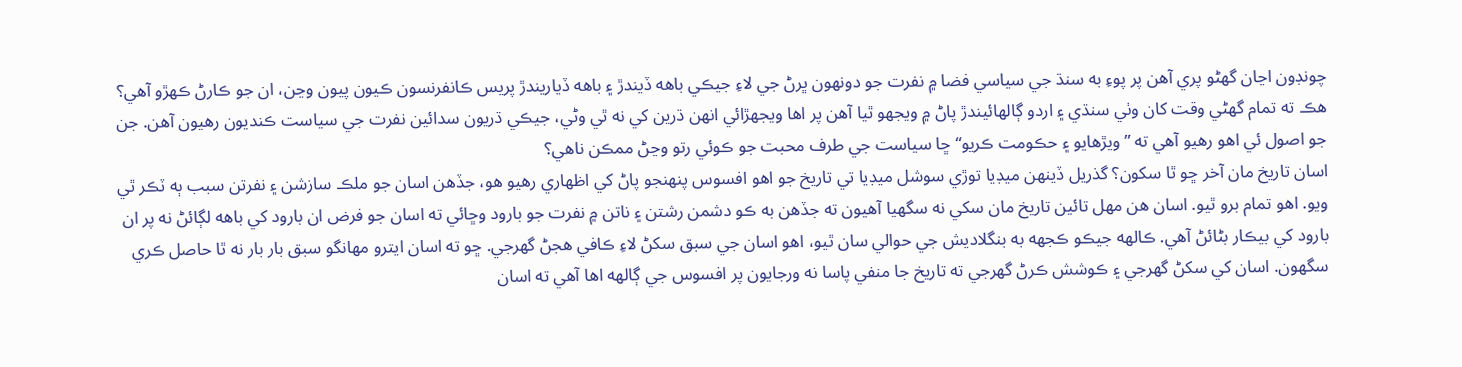چونڊون اڃان گهڻو پري آهن پر پوءِ به سنڌ جي سياسي فضا ۾ نفرت جو دونهون ڀرڻ جي لاءِ جيڪي باهه ڏيندڙ ۽ باهه ڏياريندڙ پريس ڪانفرنسون ڪيون پيون وڃن، ان جو ڪارڻ ڪهڙو آهي؟ هڪ ته تمام گهڻي وقت کان وٺي سنڌي ۽ اردو ڳالهائيندڙ پاڻ ۾ ويجهو ٿيا آهن پر اها ويجهڙائي انهن ڌرين کي نه ٿي وڻي، جيڪي ڌريون سدائين نفرت جي سياست ڪنديون رهيون آهن. جن جو اصول ئي اهو رهيو آهي ته ”ويڙهايو ۽ حڪومت ڪريو“ ڇا سياست جي طرف محبت جو ڪوئي رتو وڃڻ ممڪن ناهي؟
اسان تاريخ مان آخر ڇو ٿا سکون؟ گذريل ڏينهن ميڊيا توڙي سوشل ميڊيا تي تاريخ جو اهو افسوس پنهنجو پاڻ کي اظهاري رهيو هو، جڏهن اسان جو ملڪ سازشن ۽ نفرتن سبب ٻه ٽڪر ٿي ويو. اهو تمام برو ٿيو. اسان هن مهل تائين تاريخ مان سکي نه سگهيا آهيون ته جڏهن به ڪو دشمن رشتن ۽ ناتن ۾ نفرت جو بارود وڇائي ته اسان جو فرض ان بارود کي باهه لڳائڻ نه پر ان بارود کي بيڪار بڻائڻ آهي. ڪالهه جيڪو ڪجهه به بنگلاديش جي حوالي سان ٿيو، اهو اسان جي سبق سکڻ لاءِ ڪافي هجڻ گهرجي. ڇو ته اسان ايترو مهانگو سبق بار بار نه ٿا حاصل ڪري سگهون. اسان کي سکڻ گهرجي ۽ ڪوشش ڪرڻ گهرجي ته تاريخ جا منفي پاسا نه ورجايون پر افسوس جي ڳالهه اها آهي ته اسان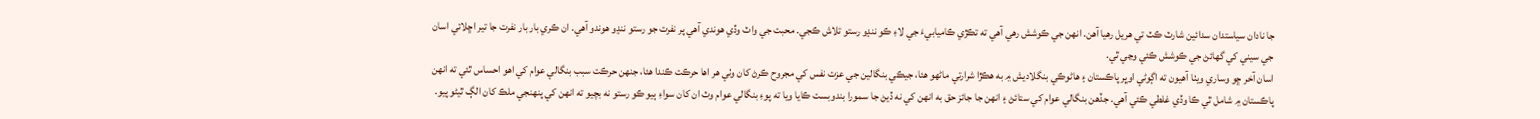جا نادان سياستدان سدائين شارٽ ڪٽ تي هريل رهيا آهن. انهن جي ڪوشش رهي آهي ته تڪڙي ڪاميابيءَ جي لاءِ ڪو ننڍو رستو تلاش ڪجي. محبت جي واٽ وڏي هوندي آهي پر نفرت جو رستو ننڍو هوندو آهي. ان ڪري بار بار نفرت جا تير اڇلائي اسان جي سيني کي گهائڻ جي ڪوشش ڪئي وڃي ٿي.
اسان آخر ڇو وساري ويٺا آهيون ته اڳوڻي اوڀر پاڪستان ۽ هاڻوڪي بنگلاديش ۾ به هڪڙا شرارتي ماڻهو هئا، جيڪي بنگالين جي عزت نفس کي مجروح ڪرڻ کان وٺي هر اها حرڪت ڪندا هئا، جنهن حرڪت سبب بنگالي عوام کي اهو احساس ٿئي ته انهن پاڪستان ۾ شامل ٿي ڪا وڏي غلطي ڪئي آهي. جڏهن بنگالي عوام کي ستائڻ ۽ انهن جا جائز حق به انهن کي نه ڏيڻ جا سمورا بندوبست ڪايا ويا ته پوءِ بنگالي عوام وٽ ان کان سواءِ ٻيو ڪو رستو نه بچيو ته انهن کي پنهنجي ملڪ کان الڳ ٿيڻو پيو.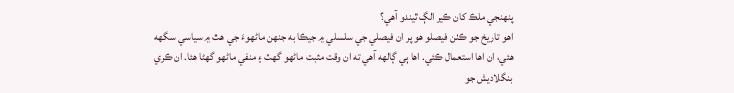پنهنجي ملڪ کان ڪير الڳ ٿيندو آهي؟
اهو تاريخ جو ڪٺن فيصلو هو پر ان فيصلي جي سلسلي ۾ جيڪا به جنهن ماڻهوءَ جي هٿ ۾ سياسي سگهه هئي، ان اها استعمال ڪئي. اها ٻي ڳالهه آهي ته ان وقت مثبت ماڻهو گهٽ ۽ منفي ماڻهو گهڻا هئا. ان ڪري بنگلاديش جو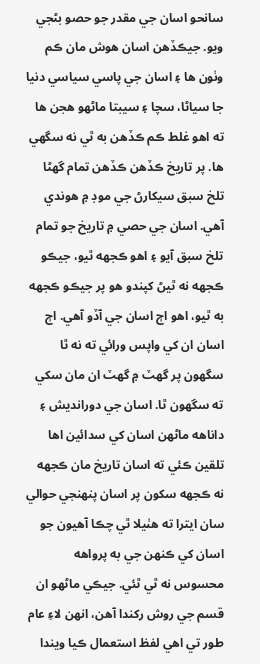سانحو اسان جي مقدر جو حصو بڻجي ويو. جيڪڏهن اسان هوش مان ڪم وٺون ها ۽ اسان جي پاسي سياسي دنيا جا سياڻا، سچا ۽ سيبتا ماڻهو هجن ها ته اهو غلط ڪم ڪڏهن به ٿي نه سگهي ها. پر تاريخ ڪڏهن ڪڏهن تمام گهڻا تلخ سبق سيکارڻ جي موڊ ۾ هوندي آهي. اسان جي حصي ۾ تاريخ جو تمام تلخ سبق آيو ۽ اهو ڪجهه ٿيو، جيڪو ڪجهه نه ٿيڻ کپندو هو پر جيڪو ڪجهه به ٿيو، اهو اڄ اسان جي آڏو آهي. اڄ اسان ان کي واپس ورائي ته نه ٿا سگهون پر گهٽ ۾ گهٽ ان مان سکي ته سگهون ٿا. اسان جي دورانديش ۽ داناهه ماڻهن اسان کي سدائين اها تلقين ڪئي ته اسان تاريخ مان ڪجهه نه ڪجهه سکون پر اسان پنهنجي حوالي سان ايترا ته هٺيلا ٿي چڪا آهيون جو اسان کي ڪنهن جي به پرواهه محسوس نه ٿي ٿئي. جيڪي ماڻهو ان قسم جي روش رکندا آهن، انهن لاءِ عام طور تي اهي لفظ استعمال ڪيا ويندا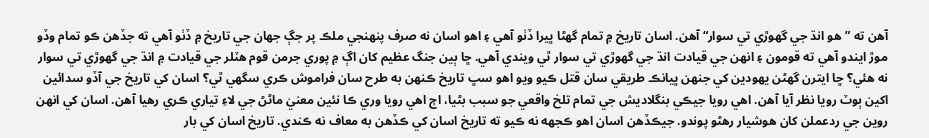آهن ته ”هو انڌ جي گهوڙي تي سوار“ آهن. اسان تاريخ ۾ تمام گهڻا ڀيرا ڏٺو آهي ۽ اهو اسان نه صرف پنهنجي ملڪ پر جڳ جهان جي تاريخ ۾ ڏٺو آهي ته جڏهن ڪو تمام وڏو موڙ ايندو آهي ته قومون ۽ انهن جي قيادت انڌ جي گهوڙي تي سوار ٿي ويندي آهي. ڇا ٻين جنگ عظيم کان اڳ ۾ پوري جرمن قوم هٽلر جي قيادت ۾ انڌ جي گهوڙي تي سوار نه هئي؟ ڇا ايترن گهڻن يهودين کي جنهن ڀيانڪ طريقي سان قتل ڪيو ويو اهو سڀ تاريخ ڪنهن به طرح سان فراموش ڪري سگهي ٿي؟ اسان کي تاريخ جي آڏو سدائين اکين ٻوٽ رويا نظر آيا آهن. اهي رويا جيڪي بنگلاديش جي تمام تلخ واقعي جو سبب بڻيا، اڄ اهي رويا وري ڪا نئين معنيٰ ماڻڻ جي لاءِ تياري ڪري رهيا آهن. اسان کي انهن روين جي ردعملن کان هوشيار رهڻو پوندو. جيڪڏهن اسان اهو ڪجهه نه ڪيو ته تاريخ اسان کي ڪڏهن به معاف نه ڪندي. تاريخ اسان کي بار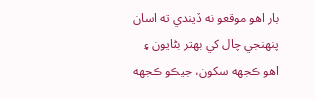بار اهو موقعو نه ڏيندي ته اسان پنهنجي چال کي بهتر بڻايون ۽ اهو ڪجهه سکون، جيڪو ڪجهه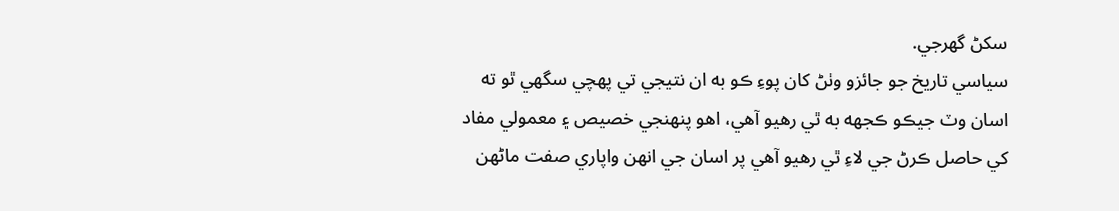سکڻ گهرجي.
سياسي تاريخ جو جائزو وٺڻ کان پوءِ ڪو به ان نتيجي تي پهچي سگهي ٿو ته اسان وٽ جيڪو ڪجهه به ٿي رهيو آهي، اهو پنهنجي خصيص ۽ معمولي مفاد کي حاصل ڪرڻ جي لاءِ ٿي رهيو آهي پر اسان جي انهن واپاري صفت ماڻهن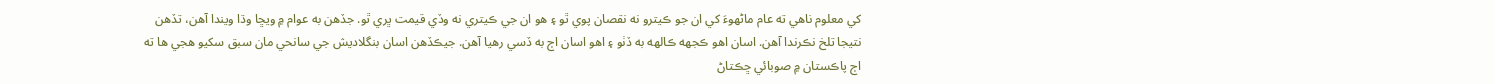کي معلوم ناهي ته عام ماڻهوءَ کي ان جو ڪيترو نه نقصان پوي ٿو ۽ هو ان جي ڪيتري نه وڏي قيمت ڀري ٿو. جڏهن به عوام ۾ ويڇا وڌا ويندا آهن، تڏهن نتيجا تلخ نڪرندا آهن. اسان اهو ڪجهه ڪالهه به ڏٺو ۽ اهو اسان اڄ به ڏسي رهيا آهن. جيڪڏهن اسان بنگلاديش جي سانحي مان سبق سکيو هجي ها ته اڄ پاڪستان ۾ صوبائي ڇڪتاڻ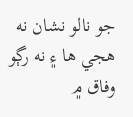جو نالو نشان نه هجي ها ۽ نه رڳو وفاق ۾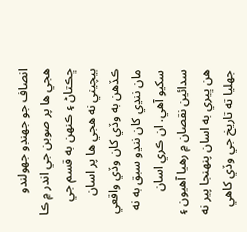انصاف جو جهنڊو جهولندو هجي ها پر صوبن جي اندر ۾ ڪا ڇڪتاڻ ۽ ڪنهن به قسم جي بيچيني نه هجي ها پر اسان ڪڏهن به وڏي کان وڏي واقعي مان ننڍي کان ننڍو سبق به نه سکيو آهي. ان ڪري اسان سدائين نقصان ۾ رهيا آهيون ۽ هن ڀيري به اسان پنهنجا پير نه جهليا ته تاريخ جي وڏي کاهي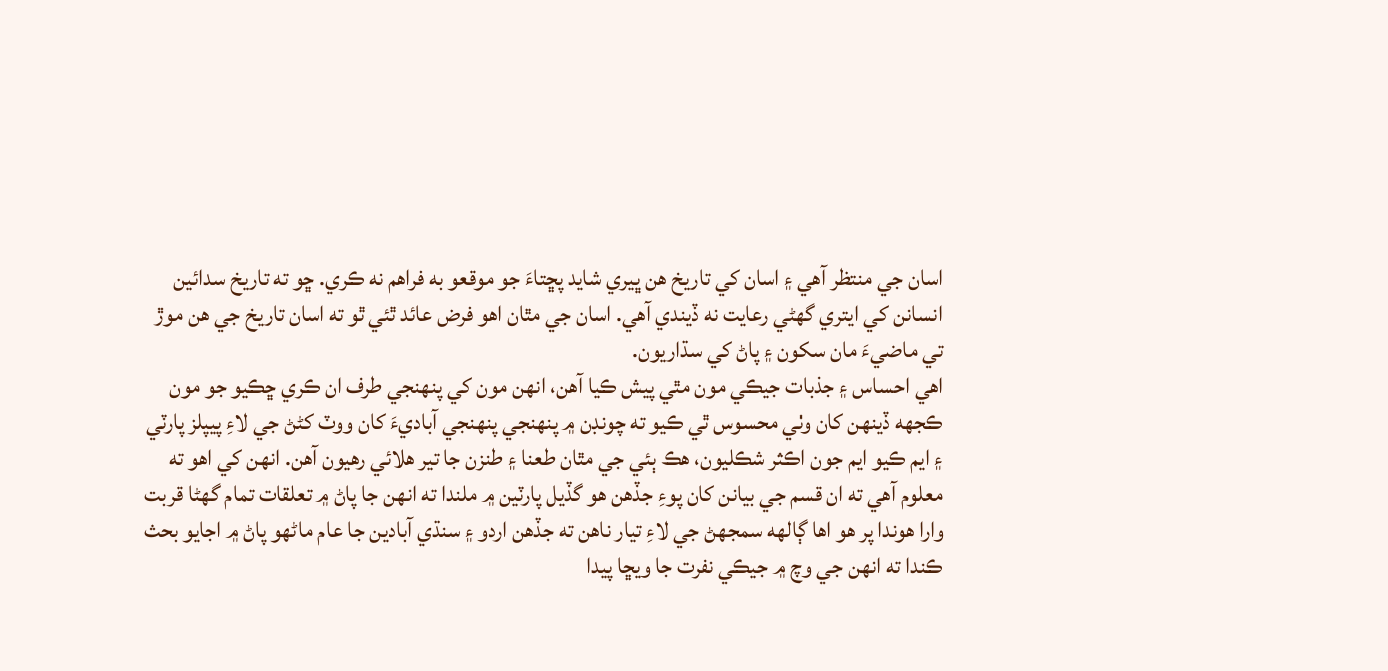اسان جي منتظر آهي ۽ اسان کي تاريخ هن ڀيري شايد پڇتاءَ جو موقعو به فراهم نه ڪري. ڇو ته تاريخ سدائين انسانن کي ايتري گهڻي رعايت نه ڏيندي آهي. اسان جي مٿان اهو فرض عائد ٿئي ٿو ته اسان تاريخ جي هن موڙ تي ماضيءَ مان سکون ۽ پاڻ کي سڌاريون.
اهي احساس ۽ جذبات جيڪي مون مٿي پيش ڪيا آهن، انهن مون کي پنهنجي طرف ان ڪري ڇڪيو جو مون ڪجهه ڏينهن کان وٺي محسوس ٿي ڪيو ته چونڊن ۾ پنهنجي پنهنجي آباديءَ کان ووٽ کڻڻ جي لاءِ پيپلز پارٽي ۽ ايم ڪيو ايم جون اڪثر شڪليون، هڪ ٻئي جي مٿان طعنا ۽ طنزن جا تير هلائي رهيون آهن. انهن کي اهو ته معلوم آهي ته ان قسم جي بيانن کان پوءِ جڏهن هو گڏيل پارٽين ۾ ملندا ته انهن جا پاڻ ۾ تعلقات تمام گهڻا قربت وارا هوندا پر هو اها ڳالهه سمجهڻ جي لاءِ تيار ناهن ته جڏهن اردو ۽ سنڌي آبادين جا عام ماڻهو پاڻ ۾ اجايو بحث ڪندا ته انهن جي وچ ۾ جيڪي نفرت جا ويڇا پيدا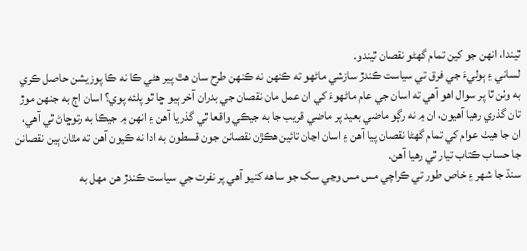ٿيندا، انهن جو کين تمام گهڻو نقصان ٿيندو.
لساني ۽ ٻوليءَ جي فرق تي سياست ڪندڙ سازشي ماڻهو ته ڪنهن نه ڪنهن طرح سان هٿ پير هڻي ڪا نه ڪا پوزيشن حاصل ڪري به وٺن ٿا پر سوال اهو آهي ته اسان جي عام ماڻهوءَ کي ان عمل مان نقصان جي بدران آخر ٻيو ڇا ٿو پلئه پوي؟ اسان اڄ به جنهن موڙ تان گذري رهيا آهيون، ان ۾ نه رڳو ماضي بعيد پر ماضي قريب جا به جيڪي واقعا ٿي گذريا آهن ۽ انهن ۾ جيڪا به رتوڇاڻ ٿي آهي، ان جا هيٺ عوام کي تمام گهڻا نقصان پيا آهن ۽ اسان اڃان تائين هڪڙن نقصانن جون قسطون به ادا نه ڪيون آهن ته مٿان ٻين نقصانن جا حساب ڪتاب تيار ٿي رهيا آهن.
سنڌ جا شهر ۽ خاص طور تي ڪراچي مس مس وڃي سک جو ساهه کنيو آهي پر نفرت جي سياست ڪندڙ هن مهل به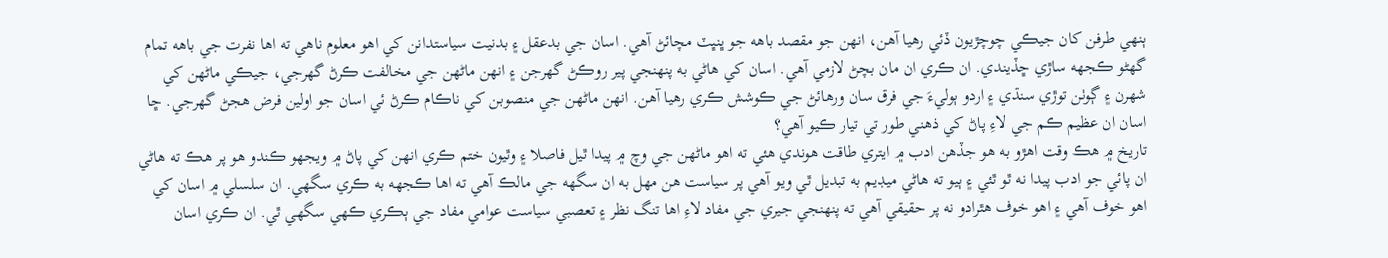ٻنهي طرفن کان جيڪي چوچڙيون ڏئي رهيا آهن، انهن جو مقصد باهه جو ڀنڀٽ مچائڻ آهي. اسان جي بدعقل ۽ بدنيت سياستدانن کي اهو معلوم ناهي ته اها نفرت جي باهه تمام گهڻو ڪجهه ساڙي ڇڏيندي. ان ڪري ان مان بچڻ لازمي آهي. اسان کي هاڻي به پنهنجي پير روڪڻ گهرجن ۽ انهن ماڻهن جي مخالفت ڪرڻ گهرجي، جيڪي ماڻهن کي شهرن ۽ ڳوٺن توڙي سنڌي ۽ اردو ٻوليءَ جي فرق سان ورهائڻ جي ڪوشش ڪري رهيا آهن. انهن ماڻهن جي منصوبن کي ناڪام ڪرڻ ئي اسان جو اولين فرض هجڻ گهرجي. ڇا اسان ان عظيم ڪم جي لاءِ پاڻ کي ذهني طور تي تيار ڪيو آهي؟
تاريخ ۾ هڪ وقت اهڙو به هو جڏهن ادب ۾ ايتري طاقت هوندي هئي ته اهو ماڻهن جي وچ ۾ پيدا ٿيل فاصلا ۽ وٿيون ختم ڪري انهن کي پاڻ ۾ ويجهو ڪندو هو پر هڪ ته هاڻي ان پائي جو ادب پيدا نه ٿو ٿئي ۽ ٻيو ته هاڻي ميڊيم به تبديل ٿي ويو آهي پر سياست هن مهل به ان سگهه جي مالڪ آهي ته اها ڪجهه به ڪري سگهي. ان سلسلي ۾ اسان کي اهو خوف آهي ۽ اهو خوف هٿرادو نه پر حقيقي آهي ته پنهنجي جيري جي مفاد لاءِ اها تنگ نظر ۽ تعصبي سياست عوامي مفاد جي ٻڪري ڪهي سگهي ٿي. ان ڪري اسان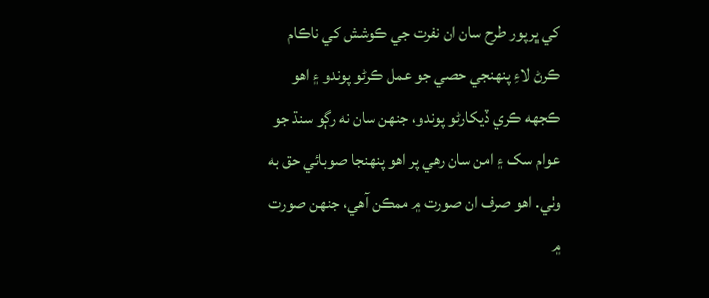کي ڀرپور طرح سان ان نفرت جي ڪوشش کي ناڪام ڪرڻ لاءِ پنهنجي حصي جو عمل ڪرڻو پوندو ۽ اهو ڪجهه ڪري ڏيکارڻو پوندو، جنهن سان نه رڳو سنڌ جو عوام سک ۽ امن سان رهي پر اهو پنهنجا صوبائي حق به وٺي. اهو صرف ان صورت ۾ ممڪن آهي، جنهن صورت ۾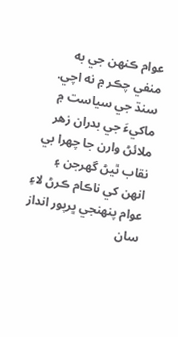عوام ڪنهن جي به منفي چڪر ۾ نه اچي. سنڌ جي سياست ۾ ماکيءَ جي بدران زهر ملائڻ وارن جا چهرا بي نقاب ٿيڻ گهرجن ۽ انهن کي ناڪام ڪرڻ لاءِ عوام پنهنجي ڀرپور انداز سان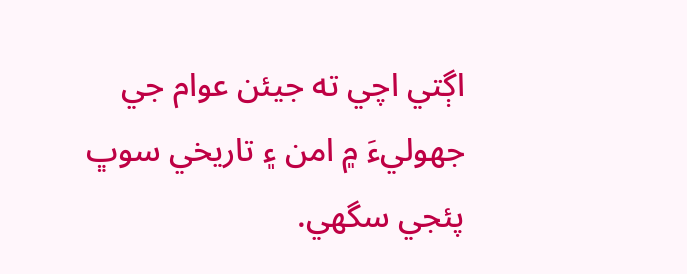اڳتي اچي ته جيئن عوام جي جهوليءَ ۾ امن ۽ تاريخي سوڀ پئجي سگهي.